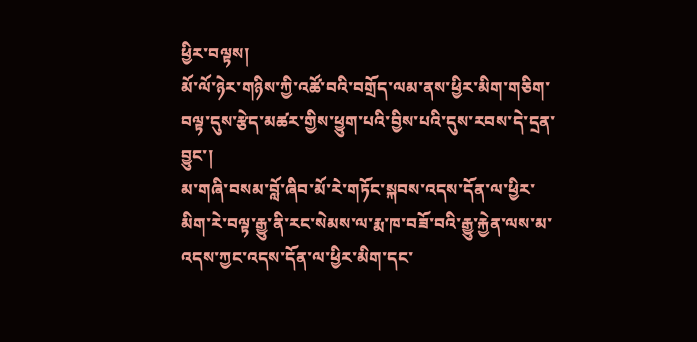ཕྱིར་བལྟས།
མོ་ལོ་ཉེར་གཉིས་ཀྱི་འཚོ་བའི་བགྲོད་ལམ་ནས་ཕྱིར་མིག་གཅིག་བལྟ་དུས་རྩེད་མཚར་གྱིས་ཕྱུག་པའི་བྱིས་པའི་དུས་རབས་དེ་དྲན་བྱུང་།
མ་གཞི་བསམ་བློ་ཞིབ་མོ་རེ་གཏོང་སྐབས་འདས་དོན་ལ་ཕྱིར་མིག་རེ་བལྟ་རྒྱུ་ནི་རང་སེམས་ལ་རྨ་ཁ་བཟོ་བའི་རྒྱུ་རྐྱེན་ལས་མ་འདས་ཀྱང་འདས་དོན་ལ་ཕྱིར་མིག་དང་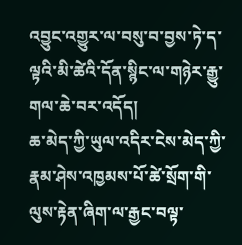འབྱུང་འགྱུར་ལ་བསུ་བ་བྱས་ཏེ་ད་ལྟའི་མི་ཚེའི་དོན་སྙིང་ལ་གཉེར་རྒྱུ་གལ་ཆེ་བར་འདོད།
ཆ་མེད་ཀྱི་ཡུལ་འདིར་ངེས་མེད་ཀྱི་རྣམ་ཤེས་འཁྱམས་པོ་ཚེ་སྲོག་གི་ལུས་རྟེན་ཞིག་ལ་རྒྱང་བལྟ་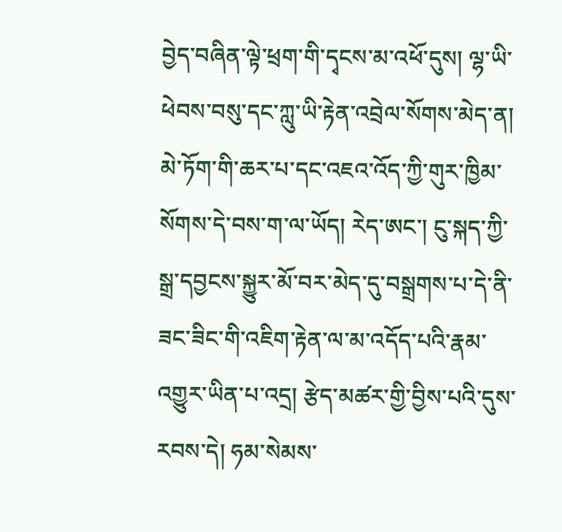བྱེད་བཞིན་ལྟེ་ཕྲག་གི་དྭངས་མ་འཕོ་དུས། ལྷ་ཡི་ཕེབས་བསུ་དང་ཀླུ་ཡི་རྟེན་འབྲེལ་སོགས་མེད་ན། མེ་ཏོག་གི་ཆར་པ་དང་འཇའ་འོད་ཀྱི་གུར་ཁྱིམ་སོགས་དེ་བས་ག་ལ་ཡོད། རེད་ཨང་། ངུ་སྐད་ཀྱི་སྒྲ་དབྱངས་སྐྱུར་མོ་བར་མེད་དུ་བསྒྲགས་པ་དེ་ནི་ཟང་ཟིང་གི་འཇིག་རྟེན་ལ་མ་འདོད་པའི་རྣམ་འགྱུར་ཡིན་པ་འདྲ། རྩེད་མཚར་གྱི་བྱིས་པའི་དུས་རབས་དེ། ཧམ་སེམས་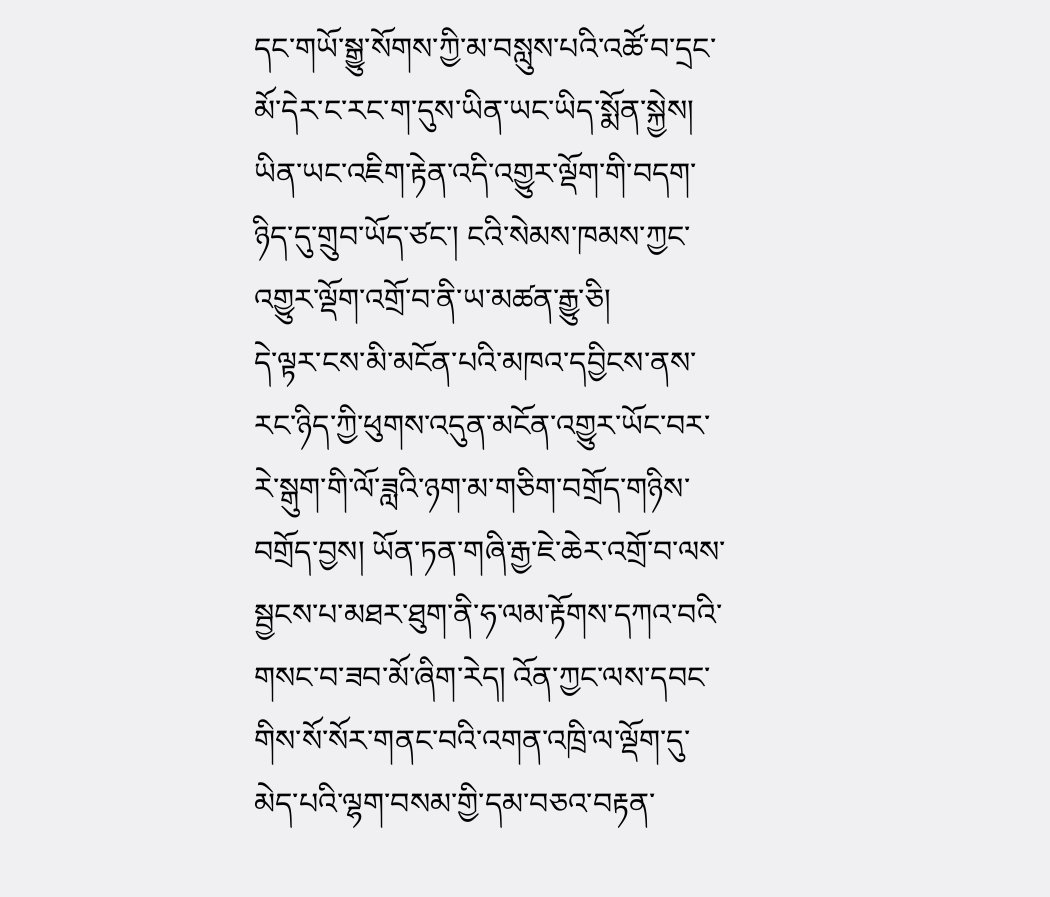དང་གཡོ་སྒྱུ་སོགས་ཀྱི་མ་བསླུས་པའི་འཚོ་བ་དྲང་མོ་དེར་ང་རང་ག་དུས་ཡིན་ཡང་ཡིད་སྨོན་སྐྱེས། ཡིན་ཡང་འཇིག་རྟེན་འདི་འགྱུར་ལྡོག་གི་བདག་ཉིད་དུ་གྲུབ་ཡོད་ཙང་། ངའི་སེམས་ཁམས་ཀྱང་འགྱུར་ལྡོག་འགྲོ་བ་ནི་ཡ་མཚན་རྒྱུ་ཅི།
དེ་ལྟར་ངས་མི་མངོན་པའི་མཁའ་དབྱིངས་ནས་རང་ཉིད་ཀྱི་ཕུགས་འདུན་མངོན་འགྱུར་ཡོང་བར་རེ་སྒུག་གི་ལོ་ཟླའི་ཉག་མ་གཅིག་བགྲོད་གཉིས་བགྲོད་བྱས། ཡོན་ཏན་གཞི་རྒྱ་ཇེ་ཆེར་འགྲོ་བ་ལས་སྦྱངས་པ་མཐར་ཐུག་ནི་ཧ་ལམ་རྟོགས་དཀའ་བའི་གསང་བ་ཟབ་མོ་ཞིག་རེད། འོན་ཀྱང་ལས་དབང་གིས་སོ་སོར་གནང་བའི་འགན་འཁྲི་ལ་ལྡོག་དུ་མེད་པའི་ལྷག་བསམ་གྱི་དམ་བཅའ་བརྟན་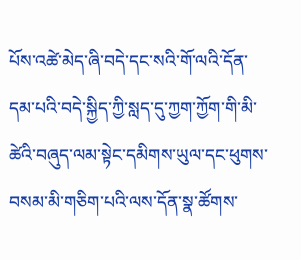པོས་འཚེ་མེད་ཞི་བདེ་དང་སའི་གོ་ལའི་དོན་དམ་པའི་བདེ་སྐྱིད་ཀྱི་སླད་དུ་ཀྱག་ཀྱོག་གི་མི་ཚེའི་བཞུད་ལམ་སྟེང་དམིགས་ཡུལ་དང་ཕུགས་བསམ་མི་གཅིག་པའི་ལས་དོན་སྣ་ཚོགས་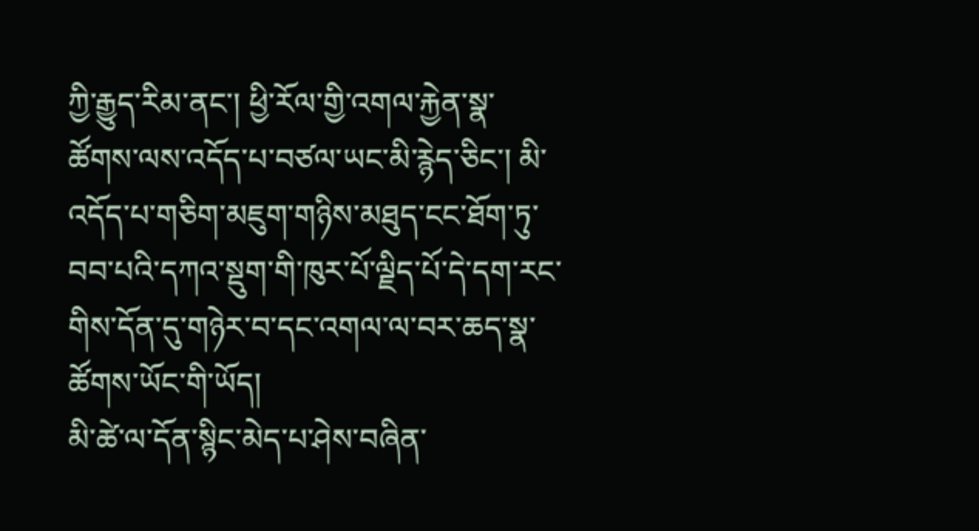ཀྱི་རྒྱུད་རིམ་ནང་། ཕྱི་རོལ་གྱི་འགལ་རྐྱེན་སྣ་ཚོགས་ལས་འདོད་པ་བཙལ་ཡང་མི་རྙེད་ཅིང་། མི་འདོད་པ་གཅིག་མཇུག་གཉིས་མཐུད་ངང་ཐོག་ཏུ་བབ་པའི་དཀའ་སྡུག་གི་ཁུར་པོ་ལྗིད་པོ་དེ་དག་རང་གིས་དོན་དུ་གཉེར་བ་དང་འགལ་ལ་བར་ཆད་སྣ་ཚོགས་ཡོང་གི་ཡོད།
མི་ཚེ་ལ་དོན་སྙིང་མེད་པ་ཤེས་བཞིན་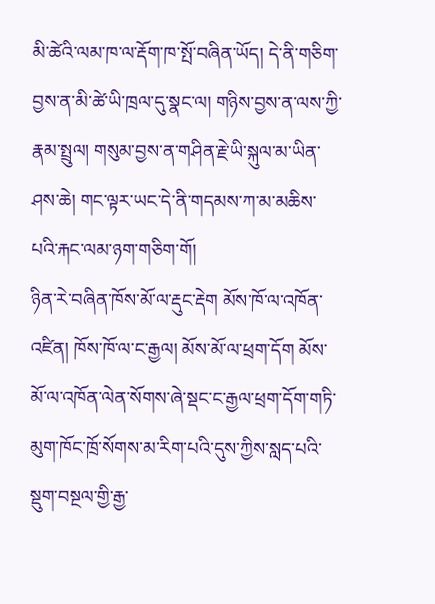མི་ཚེའི་ལམ་ཁ་ལ་རྡོག་ཁ་སྤོ་བཞིན་ཡོད། དེ་ནི་གཅིག་བྱས་ན་མི་ཚེ་ཡི་ཁྲལ་དུ་སྣང་ལ། གཉིས་བྱས་ན་ལས་ཀྱི་རྣམ་སྤྲུལ། གསུམ་བྱས་ན་གཤིན་རྗེ་ཡི་སྐུལ་མ་ཡིན་ཤས་ཆེ། གང་ལྟར་ཡང་དེ་ནི་གདམས་ཀ་མ་མཆིས་པའི་རྐང་ལམ་ཉག་གཅིག་གོ།
ཉིན་རེ་བཞིན་ཁོས་མོ་ལ་རྡུང་རྡེག མོས་ཁོ་ལ་འཁོན་འཛིན། ཁོས་ཁོ་ལ་ང་རྒྱལ། མོས་མོ་ལ་ཕྲག་དོག མོས་མོ་ལ་འཁོན་ལེན་སོགས་ཞེ་སྡང་ང་རྒྱལ་ཕྲག་དོག་གཏི་མུག་ཁོང་ཁྲོ་སོགས་མ་རིག་པའི་དུས་ཀྱིས་སླད་པའི་སྡུག་བསྔལ་གྱི་རྒྱ་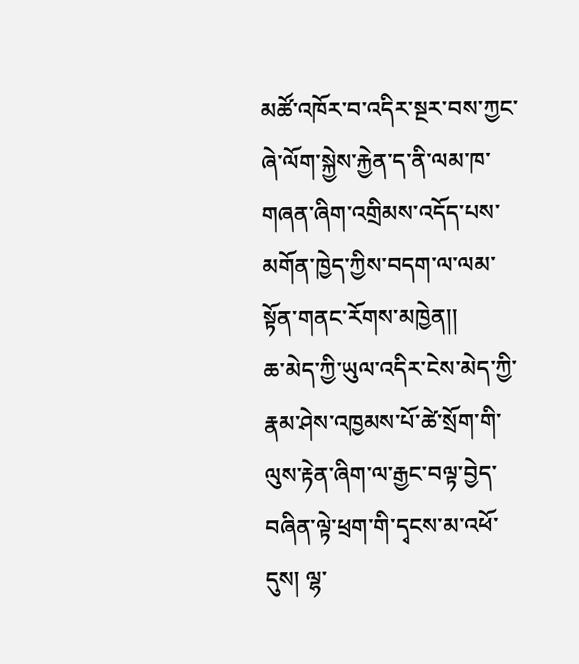མཚོ་འཁོར་བ་འདིར་སྔར་བས་ཀྱང་ཞེ་ལོག་སྐྱེས་རྐྱེན་ད་ནི་ལམ་ཁ་གཞན་ཞིག་འགྲིམས་འདོད་པས་མགོན་ཁྱེད་ཀྱིས་བདག་ལ་ལམ་སྟོན་གནང་རོགས་མཁྱེན།།
ཆ་མེད་ཀྱི་ཡུལ་འདིར་ངེས་མེད་ཀྱི་རྣམ་ཤེས་འཁྱམས་པོ་ཚེ་སྲོག་གི་ལུས་རྟེན་ཞིག་ལ་རྒྱང་བལྟ་བྱེད་བཞིན་ལྟེ་ཕྲག་གི་དྭངས་མ་འཕོ་དུས། ལྷ་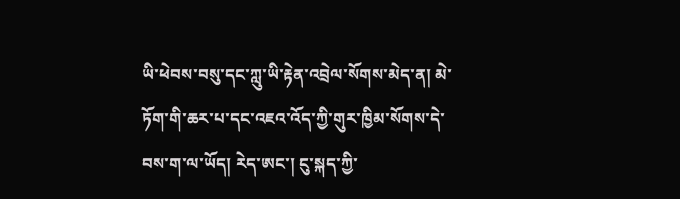ཡི་ཕེབས་བསུ་དང་ཀླུ་ཡི་རྟེན་འབྲེལ་སོགས་མེད་ན། མེ་ཏོག་གི་ཆར་པ་དང་འཇའ་འོད་ཀྱི་གུར་ཁྱིམ་སོགས་དེ་བས་ག་ལ་ཡོད། རེད་ཨང་། ངུ་སྐད་ཀྱི་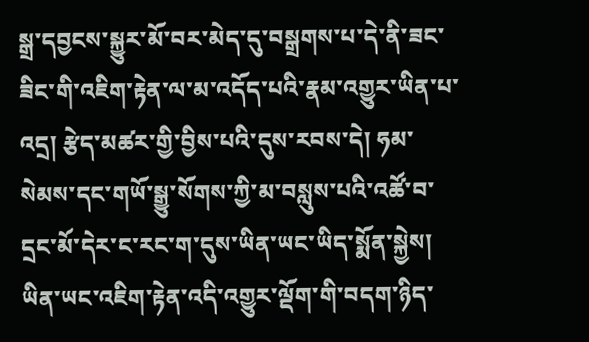སྒྲ་དབྱངས་སྐྱུར་མོ་བར་མེད་དུ་བསྒྲགས་པ་དེ་ནི་ཟང་ཟིང་གི་འཇིག་རྟེན་ལ་མ་འདོད་པའི་རྣམ་འགྱུར་ཡིན་པ་འདྲ། རྩེད་མཚར་གྱི་བྱིས་པའི་དུས་རབས་དེ། ཧམ་སེམས་དང་གཡོ་སྒྱུ་སོགས་ཀྱི་མ་བསླུས་པའི་འཚོ་བ་དྲང་མོ་དེར་ང་རང་ག་དུས་ཡིན་ཡང་ཡིད་སྨོན་སྐྱེས། ཡིན་ཡང་འཇིག་རྟེན་འདི་འགྱུར་ལྡོག་གི་བདག་ཉིད་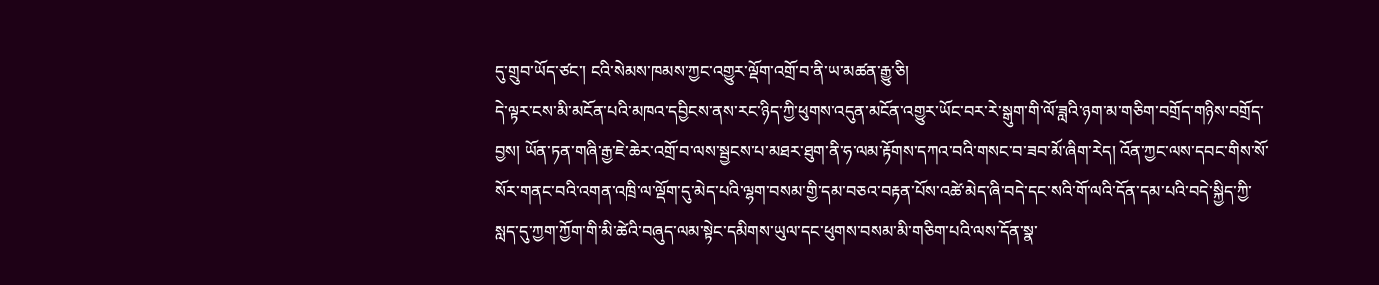དུ་གྲུབ་ཡོད་ཙང་། ངའི་སེམས་ཁམས་ཀྱང་འགྱུར་ལྡོག་འགྲོ་བ་ནི་ཡ་མཚན་རྒྱུ་ཅི།
དེ་ལྟར་ངས་མི་མངོན་པའི་མཁའ་དབྱིངས་ནས་རང་ཉིད་ཀྱི་ཕུགས་འདུན་མངོན་འགྱུར་ཡོང་བར་རེ་སྒུག་གི་ལོ་ཟླའི་ཉག་མ་གཅིག་བགྲོད་གཉིས་བགྲོད་བྱས། ཡོན་ཏན་གཞི་རྒྱ་ཇེ་ཆེར་འགྲོ་བ་ལས་སྦྱངས་པ་མཐར་ཐུག་ནི་ཧ་ལམ་རྟོགས་དཀའ་བའི་གསང་བ་ཟབ་མོ་ཞིག་རེད། འོན་ཀྱང་ལས་དབང་གིས་སོ་སོར་གནང་བའི་འགན་འཁྲི་ལ་ལྡོག་དུ་མེད་པའི་ལྷག་བསམ་གྱི་དམ་བཅའ་བརྟན་པོས་འཚེ་མེད་ཞི་བདེ་དང་སའི་གོ་ལའི་དོན་དམ་པའི་བདེ་སྐྱིད་ཀྱི་སླད་དུ་ཀྱག་ཀྱོག་གི་མི་ཚེའི་བཞུད་ལམ་སྟེང་དམིགས་ཡུལ་དང་ཕུགས་བསམ་མི་གཅིག་པའི་ལས་དོན་སྣ་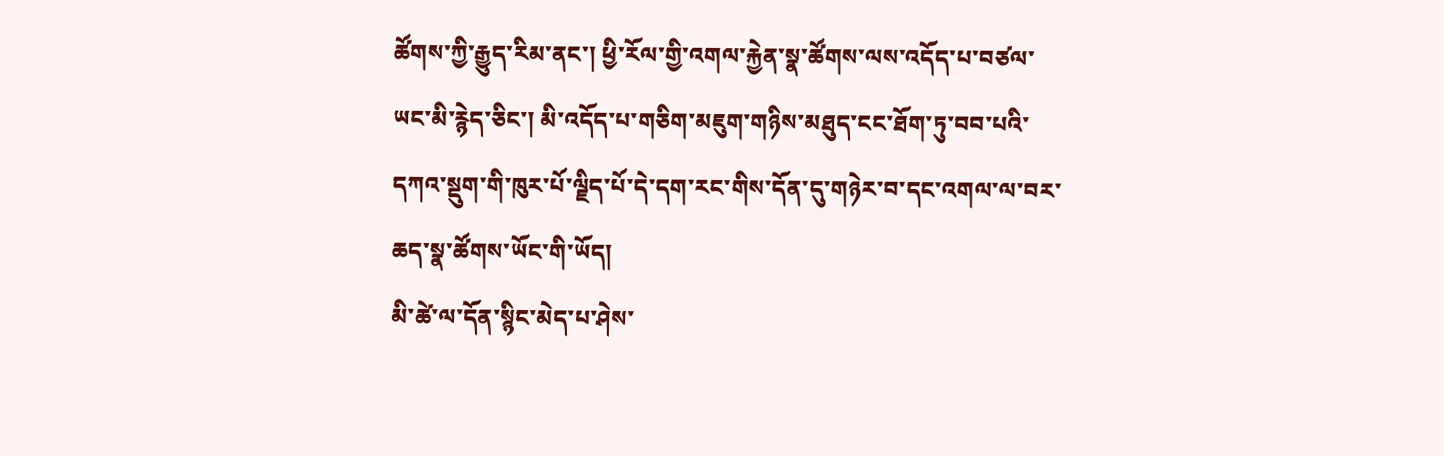ཚོགས་ཀྱི་རྒྱུད་རིམ་ནང་། ཕྱི་རོལ་གྱི་འགལ་རྐྱེན་སྣ་ཚོགས་ལས་འདོད་པ་བཙལ་ཡང་མི་རྙེད་ཅིང་། མི་འདོད་པ་གཅིག་མཇུག་གཉིས་མཐུད་ངང་ཐོག་ཏུ་བབ་པའི་དཀའ་སྡུག་གི་ཁུར་པོ་ལྗིད་པོ་དེ་དག་རང་གིས་དོན་དུ་གཉེར་བ་དང་འགལ་ལ་བར་ཆད་སྣ་ཚོགས་ཡོང་གི་ཡོད།
མི་ཚེ་ལ་དོན་སྙིང་མེད་པ་ཤེས་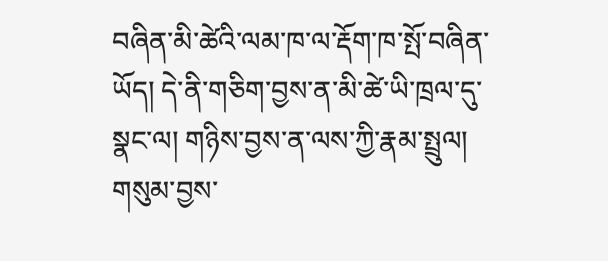བཞིན་མི་ཚེའི་ལམ་ཁ་ལ་རྡོག་ཁ་སྤོ་བཞིན་ཡོད། དེ་ནི་གཅིག་བྱས་ན་མི་ཚེ་ཡི་ཁྲལ་དུ་སྣང་ལ། གཉིས་བྱས་ན་ལས་ཀྱི་རྣམ་སྤྲུལ། གསུམ་བྱས་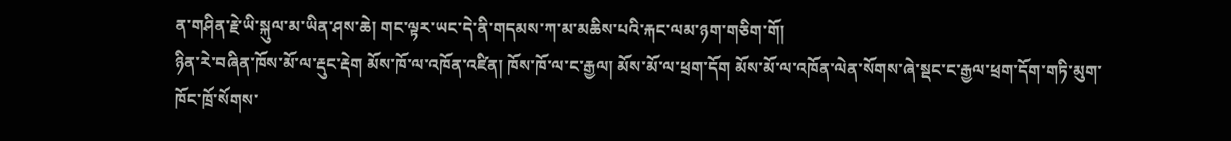ན་གཤིན་རྗེ་ཡི་སྐུལ་མ་ཡིན་ཤས་ཆེ། གང་ལྟར་ཡང་དེ་ནི་གདམས་ཀ་མ་མཆིས་པའི་རྐང་ལམ་ཉག་གཅིག་གོ།
ཉིན་རེ་བཞིན་ཁོས་མོ་ལ་རྡུང་རྡེག མོས་ཁོ་ལ་འཁོན་འཛིན། ཁོས་ཁོ་ལ་ང་རྒྱལ། མོས་མོ་ལ་ཕྲག་དོག མོས་མོ་ལ་འཁོན་ལེན་སོགས་ཞེ་སྡང་ང་རྒྱལ་ཕྲག་དོག་གཏི་མུག་ཁོང་ཁྲོ་སོགས་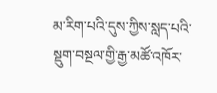མ་རིག་པའི་དུས་ཀྱིས་སླད་པའི་སྡུག་བསྔལ་གྱི་རྒྱ་མཚོ་འཁོར་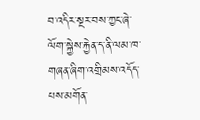བ་འདིར་སྔར་བས་ཀྱང་ཞེ་ལོག་སྐྱེས་རྐྱེན་ད་ནི་ལམ་ཁ་གཞན་ཞིག་འགྲིམས་འདོད་པས་མགོན་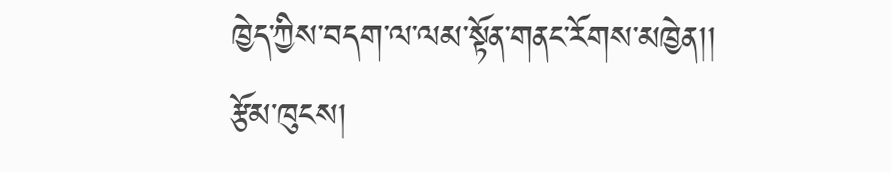ཁྱེད་ཀྱིས་བདག་ལ་ལམ་སྟོན་གནང་རོགས་མཁྱེན།།
རྩོམ་ཁུངས།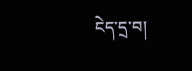ངེད་དྲ་བ།